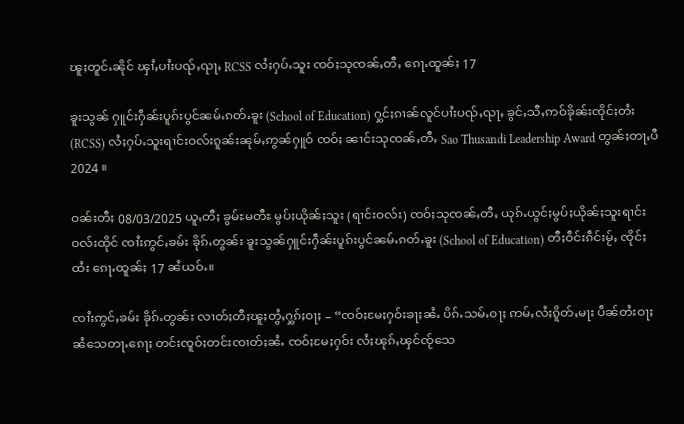ၽူႈတူင်ႉၼိုင် ၾၢႆႇပၢႆးပၺ်ႇၺႃႇ RCSS လႆႈႁပ်ႉသူး ၸဝ်ႈသုၸၼ်ႇတီႇ ၵေႃႉထူၼ်ႈ 17

ၶူးသွၼ် ႁူင်းႁဵၼ်းပူၵ်းပွင်ၼမ်ႉၵတ်ႉၶူး (School of Education) ႁွင်ႈၵၢၼ်လူင်ပၢႆးပၺ်ႇၺႃႇ ၶွင်ႇသီႇဢဝ်ၶိုၼ်းၸိုင်ႈတႆး (RCSS) လႆႈႁပ်ႉသူးရၢင်းဝလ်းၵူၼ်းၼုမ်ႇဢွၼ်ႁူဝ် ၸဝ်ႈ ၼၢင်းသုၸၼ်ႇတီႇ Sao Thusandi Leadership Award တွၼ်ႈတႃႇပီ 2024 ။

ဝၼ်းတီႈ 08/03/2025 ယူႇတီႈ ၶွမ်ႊမတီႊ မွပ်ႈယိုၼ်ႈသူး (ရၢင်းဝလ်း) ၸဝ်ႈသုၸၼ်ႇတီႇ ယုၵ်ႉယွင်ႈမွပ်ႈယိုၼ်ႈသူးရၢင်းဝလ်းထိုင် ၸၢႆးဢွင်ႇၶမ်း ၶိုၵ်ႉတွၼ်း ၶူးသွၼ်ႁူင်းႁဵၼ်းပူၵ်းပွင်ၼမ်ႉၵတ်ႉၶူး (School of Education) တီႈဝဵင်းၵဵင်းမႂ်ႇ ၸိုင်ႈထႆး ၵေႃႉထူၼ်ႈ 17 ၼႆယဝ်ႉ။

ၸၢႆးဢွင်ႇၶမ်း ၶိုၵ်ႉတွၼ်း လၢတ်ႈတီႈၽူႈတွႆႇႁွၵ်ႈဝႃႈ – “ၸဝ်ႈမႄႈႁဝ်းၶႃႈၼႆႉ ပိၵ်ႉသမ်ႉဝႃႈ ဢမ်ႇလႆႈၵိူတ်ႇမႃး ပဵၼ်တႆးဝႃႈၼႆသေတႃႉၵေႃႈ တင်းၸူဝ်ႈတင်းၸၢတ်ႈၼႆႉ ၸဝ်ႈမႄႈႁဝ်း လႆႈၽုၵ်ႇၾင်ၸႂ်သေ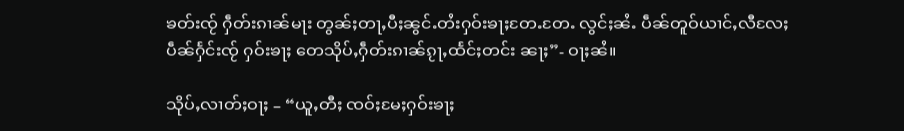ၶတ်းၸႂ် ႁဵတ်းၵၢၼ်မႃး တွၼ်ႈတႃႇပီႈၼွင်ႉတႆးႁဝ်းၶႃႈတႄႉတႄႉ လွင်ႈၼႆႉ ပဵၼ်တူဝ်ယၢင်ႇလီလႄႈ ပဵၼ်ႁႅင်းၸႂ် ႁဝ်းၶႃႈ တေသိုပ်ႇႁဵတ်းၵၢၼ်ၵႂႃႇထႅင်ႈတင်း ၼႃႈ”- ဝႃႈၼႆ။

သိုပ်ႇလၢတ်ႈဝႃႈ – “ယူႇတီႈ ၸဝ်ႈမႄႈႁဝ်းၶႃႈ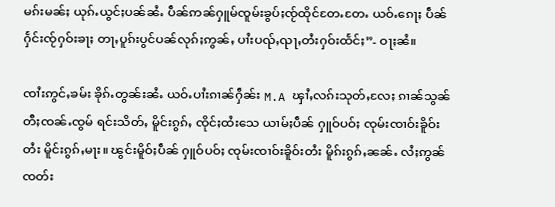မၵ်းမၼ်ႈ ယုၵ်ႉယွင်ႈပၼ်ၼႆႉ ပဵၼ်ဢၼ်ႁူမ်ၸူမ်းၶွပ်ႈၸႂ်ထိုင်တႄႉတႄႉ ယဝ်ႉၵေႃႈ ပဵၼ်ႁႅင်းၸႂ်ႁဝ်းၶႃႈ တႃႇပူၵ်းပွင်ပၼ်လုၵ်ႈဢွၼ်ႇ ပၢႆးပၺ်ႇၺႃႇတႆးႁဝ်းထႅင်ႈ”- ဝႃႈၼႆ။

ၸၢႆးဢွင်ႇၶမ်း ၶိုၵ်ႉတွၼ်းၼႆႉ ယဝ်ႉပၢႆးၵၢၼ်ႁဵၼ်း M.A ၾၢႆႇလၵ်းသုတ်ႇလႄႈ ၵၢၼ်သွၼ် တီႈၸၼ်ႉၸွမ် ရင်းသိတ်ႇ မိူင်းၵွၵ်ႇ ၸိုင်ႈထႆးသေ ယၢမ်ႈပဵၼ် ႁူဝ်ပဝ်ႈ ၸုမ်းၸၢဝ်းၶိူဝ်းတႆး မိူင်းၵွၵ်ႇမႃး။ ၽွင်းမိူဝ်ႈပဵၼ် ႁူဝ်ပဝ်ႈ ၸုမ်းၸၢဝ်းၶိူဝ်းတႆး မိူၵ်းၵွၵ်ႇၼၼ်ႉ လႆႈဢွၼ်ၸတ်း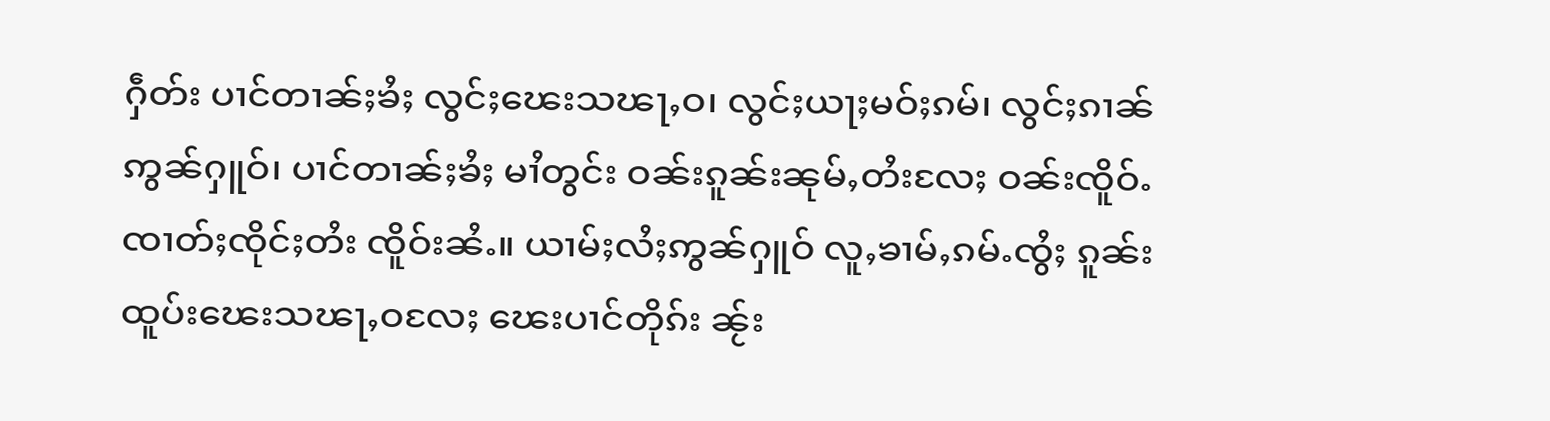ႁဵတ်း ပၢင်တၢၼ်ႈၶႆႈ လွင်ႈၽေးသၽႃႇဝ၊ လွင်ႈယႃႈမဝ်ႈၵမ်၊ လွင်ႈၵၢၼ်ဢွၼ်ႁူဝ်၊ ပၢင်တၢၼ်ႈၶႆႈ မၢႆတွင်း ဝၼ်းၵူၼ်းၼုမ်ႇတႆးလႄႈ ဝၼ်းၸိူဝ်ႉၸၢတ်ႈၸိုင်ႈတႆး ၸိူဝ်းၼႆႉ။ ယၢမ်ႈလႆႈဢွၼ်ႁူဝ် လူႇၶၢမ်ႇၵမ်ႉၸွႆႈ ၵူၼ်းထူပ်းၽေးသၽႃႇဝလႄႈ ၽေးပၢင်တိုၵ်း ၼႂ်း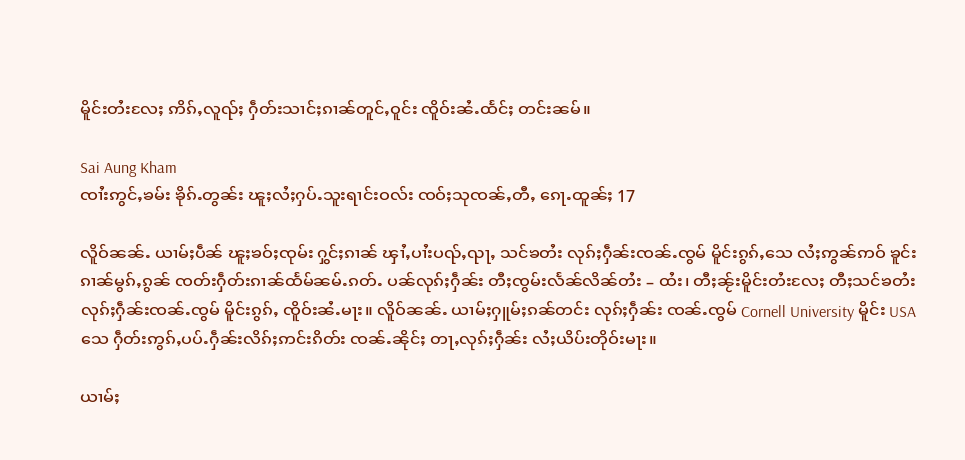မိူင်းတႆးလႄႈ ဢိၵ်ႇလူၺ်ႈ ႁဵတ်းသၢင်ႈၵၢၼ်တူင်ႇဝူင်း ၸိူဝ်းၼႆႉထႅင်ႈ တင်းၼမ်။

Sai Aung Kham
ၸၢႆးဢွင်ႇၶမ်း ၶိုၵ်ႉတွၼ်း ၽူႈလႆႈႁပ်ႉသူးရၢင်းဝလ်း ၸဝ်ႈသုၸၼ်ႇတီႇ ၵေႃႉထူၼ်ႈ 17

လိူဝ်ၼၼ်ႉ ယၢမ်ႈပဵၼ် ၽူႈၶဝ်ႈၸုမ်း ႁွင်ႈၵၢၼ် ၾၢႆႇပၢႆးပၺ်ႇၺႃႇ သင်ၶတႆး လုၵ်ႈႁဵၼ်းၸၼ်ႉၸွမ် မိူင်းၵွၵ်ႇသေ လႆႈဢွၼ်ဢဝ် ၶူင်းၵၢၼ်မွၵ်ႇၵွၼ် ၸတ်းႁဵတ်းၵၢၼ်ထႅမ်ၼမ်ႉၵတ်ႉ ပၼ်လုၵ်ႈႁဵၼ်း တီႈၸွမ်းလႅၼ်လိၼ်တႆး – ထႆး၊ တီႈၼႂ်းမိူင်းတႆးလႄႈ တီႈသင်ၶတႆး လုၵ်ႈႁဵၼ်းၸၼ်ႉၸွမ် မိူင်းၵွၵ်ႇ ၸိူဝ်းၼႆႉမႃး။ လိူဝ်ၼၼ်ႉ ယၢမ်ႈႁူမ်ႈၵၼ်တင်း လုၵ်ႈႁဵၼ်း ၸၼ်ႉၸွမ် Cornell University မိူင်း USA သေ ႁဵတ်းဢွၵ်ႇပပ်ႉႁဵၼ်းလိၵ်ႈဢင်းၵိတ်း ၸၼ်ႉၼိုင်ႈ တႃႇလုၵ်ႈႁဵၼ်း လႆႈယိပ်းတိုဝ်းမႃး။

ယၢမ်ႈ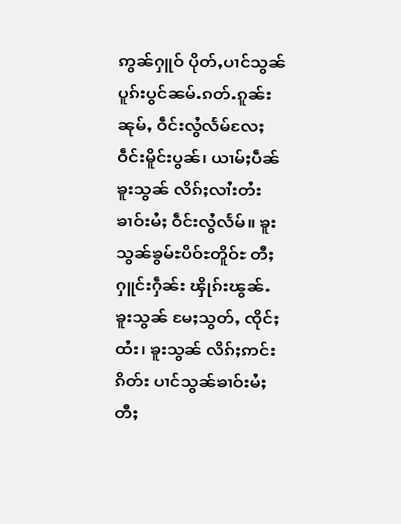ဢွၼ်ႁူဝ် ပိုတ်ႇပၢင်သွၼ် ပူၵ်းပွင်ၼမ်ႉၵတ်ႉၵူၼ်းၼုမ်ႇ ဝဵင်းလွႆလႅမ်လႄႈ ဝဵင်းမိူင်းပွၼ်၊ ယၢမ်ႈပဵၼ် ၶူးသွၼ် လိၵ်ႈလၢႆးတႆး ၶၢဝ်းမႆႈ ဝဵင်းလွႆလႅမ်။ ၶူးသွၼ်ၶွမ်ႊပိဝ်ႊတိူဝ်ႊ တီႈႁူင်းႁဵၼ်း ၾိုၵ်းၽွၼ်ႉၶူးသွၼ် မႄႈသွတ်ႇ ၸိုင်ႈထႆး၊ ၶူးသွၼ် လိၵ်ႈဢင်းၵိတ်း ပၢင်သွၼ်ၶၢဝ်းမႆႈ တီႈ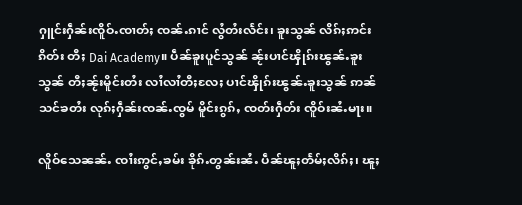ႁူင်းႁဵၼ်းၸိူဝ်ႉၸၢတ်ႈ ၸၼ်ႉၵၢင် လွႆတႆးလႅင်း၊ ၶူးသွၼ် လိၵ်ႈဢင်းၵိတ်း တီႈ Dai Academy။ ပဵၼ်ၶူးပူင်သွၼ် ၼႂ်းပၢင်ၾိုၵ်းၽွၼ်ႉၶူးသွၼ် တီႈၼႂ်းမိူင်းတႆး လၢႆလၢႆတီႈလႄႈ ပၢင်ၾိုၵ်းၽွၼ်ႉၶူးသွၼ် ဢၼ်သင်ၶတႆး လုၵ်ႈႁဵၼ်းၸၼ်ႉၸွမ် မိူင်းၵွၵ်ႇ ၸတ်းႁဵတ်း ၸိူဝ်းၼႆႉမႃး။

လိူဝ်သေၼၼ်ႉ ၸၢႆးဢွင်ႇၶမ်း ၶိုၵ်ႉတွၼ်းၼႆႉ ပဵၼ်ၽူႈတႅမ်ႈလိၵ်ႈ၊ ၽူႈ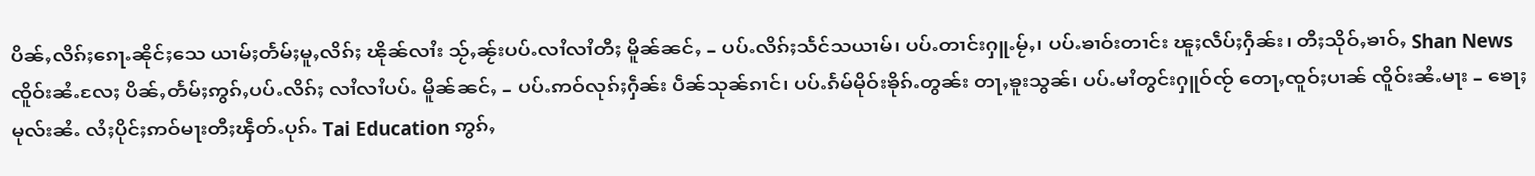ပိၼ်ႇလိၵ်ႈၵေႃႉၼိုင်ႈသေ ယၢမ်ႈတႅမ်ႈမူႇလိၵ်ႈ ၽိုၼ်လၢႆး သႂ်ႇၼႂ်းပပ်ႉလၢႆလၢႆတီႈ မိူၼ်ၼင်ႇ – ပပ်ႉလိၵ်ႈသႅင်သယၢမ်၊ ပပ်ႉတၢင်းႁူႉမႂ်ႇ၊ ပပ်ႉၶၢဝ်းတၢင်း ၽူႈလဵပ်ႈႁဵၼ်း၊ တီႈသိုဝ်ႇၶၢဝ်ႇ Shan News ၸိူဝ်းၼႆႉလႄႈ ပိၼ်ႇတႅမ်ႈဢွၵ်ႇပပ်ႉလိၵ်ႈ လၢႆလၢႆပပ်ႉ မိူၼ်ၼင်ႇ – ပပ်ႉဢဝ်လုၵ်ႈႁဵၼ်း ပဵၼ်သုၼ်ၵၢင်၊ ပပ်ႉၵႅမ်မိုဝ်းၶိုၵ်ႉတွၼ်း တႃႇၶူးသွၼ်၊ ပပ်ႉမၢႆတွင်းႁူဝ်ၸႂ် တေႃႇၸူဝ်ႈပၢၼ် ၸိူဝ်းၼႆႉမႃး – ၶေႃႈမုလ်းၼႆႉ လႆႈပိုင်ႈဢဝ်မႃးတီႈၾဵတ်ႉပုၵ်ႉ Tai Education ဢွၵ်ႇ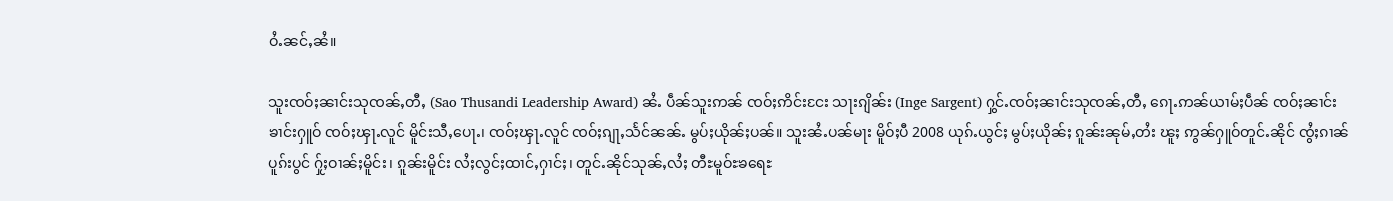ဝႆႉၼင်ႇၼႆ။

သူးၸဝ်ႈၼၢင်းသုၸၼ်ႇတီႇ (Sao Thusandi Leadership Award) ၼႆႉ ပဵၼ်သူးဢၼ် ၸဝ်ႈဢိင်းငႄး သႃးၵျိၼ်း (Inge Sargent) ႁွင်ႉၸဝ်ႈၼၢင်းသုၸၼ်ႇတီႇ ၵေႃႉဢၼ်ယၢမ်ႈပဵၼ် ၸဝ်ႈၼၢင်းၶၢင်းႁူဝ် ၸဝ်ႈၾႃႉလူင် မိူင်းသီႇပေႃႉ၊ ၸဝ်ႈၾႃႉလူင် ၸဝ်ႈၵျႃႇသႅင်ၼၼ်ႉ မွပ်ႈယိုၼ်ႈပၼ်။ သူးၼႆႉပၼ်မႃး မိူဝ်ႈပီ 2008 ယုၵ်ႉယွင်ႈ မွပ်ႈယိုၼ်ႈ ၵူၼ်းၼုမ်ႇတႆး ၽူႈ ဢွၼ်ႁူဝ်တူင်ႉၼိုင် ၸွႆႈၵၢၼ်ပူၵ်းပွင် ႁႂ်ႈဝၢၼ်ႈမိူင်း၊ ၵူၼ်းမိူင်း လႆႈလွင်ႈထၢင်ႇႁၢင်ႈ၊ တူင်ႉၼိုင်သုၼ်ႇလႆႈ တီႊမူဝ်ႊၶရေႊ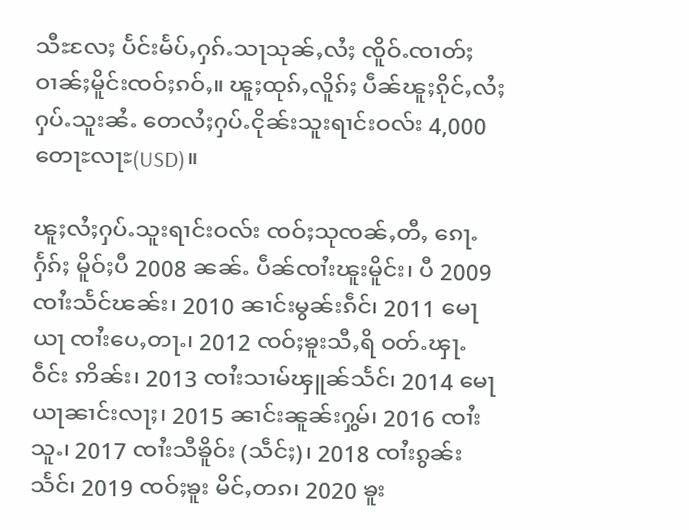သီႊလႄႈ ပႅင်းမႅပ်ႇႁၵ်ႉသႃသုၼ်ႇလႆႈ ၸိူဝ်ႉၸၢတ်ႈ ဝၢၼ်ႈမိူင်းၸဝ်ႈၵဝ်ႇ။ ၽူႈထုၵ်ႇလိူၵ်ႈ ပဵၼ်ၽူႈၵိုင်ႇလႆႈႁပ်ႉသူးၼႆႉ တေလႆႈႁပ်ႉငိုၼ်းသူးရၢင်းဝလ်း 4,000 တေႃႊလႃႊ(USD)။

ၽူႈလႆႈႁပ်ႉသူးရၢင်းဝလ်း ၸဝ်ႈသုၸၼ်ႇတီႇ ၵေႃႉႁႅၵ်ႈ မိူဝ်ႈပီ 2008 ၼၼ်ႉ ပဵၼ်ၸၢႆးၽူးမိူင်း၊ ပီ 2009 ၸၢႆးသႅင်ၽၼ်း၊ 2010 ၼၢင်းမွၼ်းၵဵင်၊ 2011 မေႃယႃ ၸၢႆးပေႇတႃႉ၊ 2012 ၸဝ်ႈၶူးသီႇရိ ဝတ်ႉၾႃႉ ဝဵင်း ဢိၼ်း၊ 2013 ၸၢႆးသၢမ်ၾူၼ်သႅင်၊ 2014 မေႃယႃၼၢင်းလႃႈ၊ 2015 ၼၢင်းၼူၼ်းႁွမ်၊ 2016 ၸၢႆးသူႉ၊ 2017 ၸၢႆးသီၶိူဝ်း (သဵင်ႈ)၊ 2018 ၸၢႆးၵွၼ်းသႅင်၊ 2019 ၸဝ်ႈၶူး မိင်ႇတၵ၊ 2020 ၶူး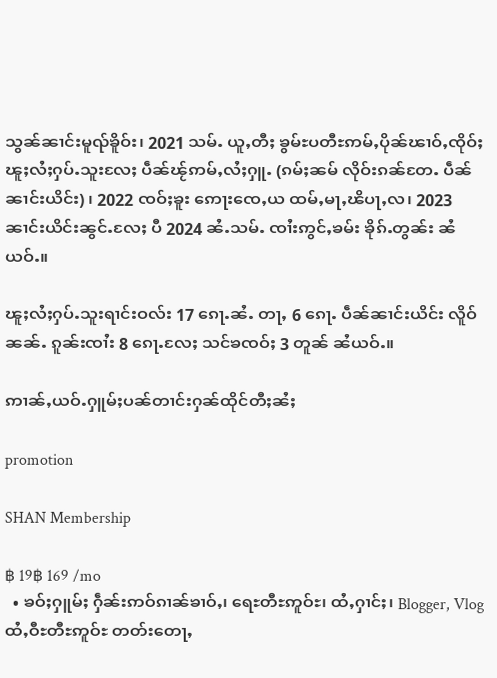သွၼ်ၼၢင်းမူၺ်ၶိူဝ်း၊ 2021 သမ်ႉ ယူႇတီႈ ၶွမ်ႊပတီႊဢမ်ႇပိုၼ်ၽၢဝ်ႇၸိုဝ်ႈ ၽူႈလႆႈႁပ်ႉသူးလႄႈ ပဵၼ်ၽႂ်ဢမ်ႇလႆႈႁူႉ (ၵမ်ႈၼမ် လိုဝ်းၵၼ်တႄႉ ပဵၼ်ၼၢင်းယိင်း) ၊ 2022 ၸဝ်ႈၶူး ဢေႃးၸေႇယ ထမ်ႇမႃႇၽိပႃႇလ၊ 2023 ၼၢင်းယိင်းၼွင်ႉလႄႈ ပီ 2024 ၼႆႉသမ်ႉ ၸၢႆးဢွင်ႇၶမ်း ၶိုၵ်ႉတွၼ်း ၼႆယဝ်ႉ။

ၽူႈလႆႈႁပ်ႉသူးရၢင်းဝလ်း 17 ၵေႃႉၼႆႉ တႃႇ 6 ၵေႃႉ ပဵၼ်ၼၢင်းယိင်း လိူဝ်ၼၼ်ႉ ၵူၼ်းၸၢႆး 8 ၵေႃႉလႄႈ သင်ၶၸဝ်ႈ 3 တူၼ် ၼႆယဝ်ႉ။

ဢၢၼ်ႇယဝ်ႉႁူမ်ႈပၼ်တၢင်းႁၼ်ထိုင်တီႈၼႆႈ

promotion

SHAN Membership

฿ 19฿ 169 /mo
  • ၶဝ်ႈႁူမ်ႈ ႁဵၼ်းဢဝ်ၵၢၼ်ၶၢဝ်ႇ၊ ရေႊတီႊဢူဝ်ႊ၊ ထႆႇႁၢင်ႈ၊ Blogger, Vlog ထႆႇဝီႊတီႊဢူဝ်ႊ တတ်းတေႃႇ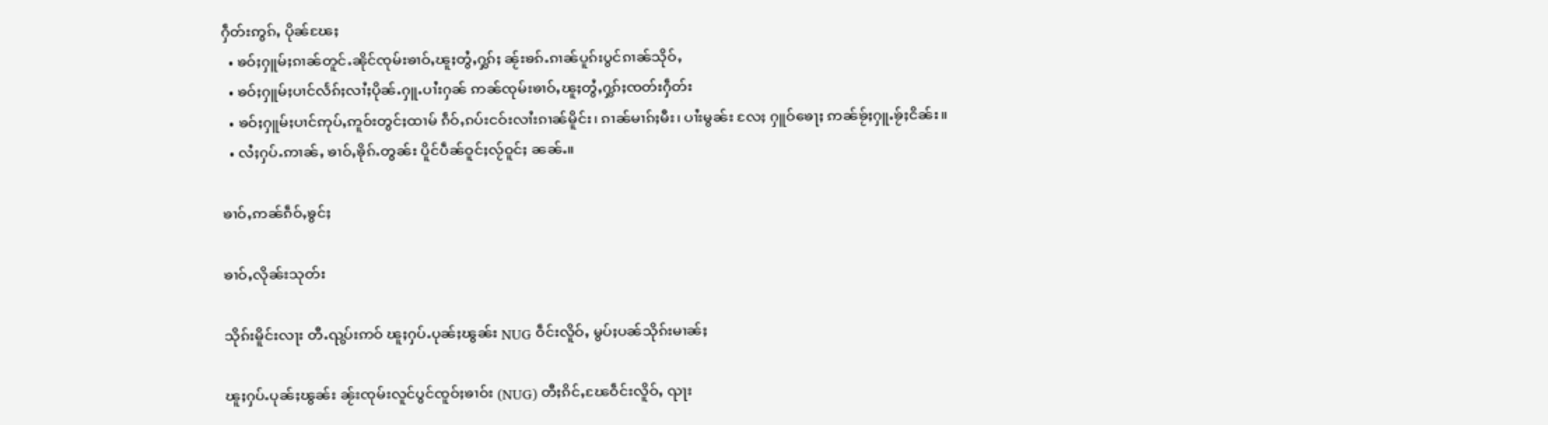ႁဵတ်းဢွၵ်ႇ ပိုၼ်ၽႄႈ
  • ၶဝ်ႈႁူမ်ႈၵၢၼ်တူင်ႉၼိုင်ၸုမ်းၶၢဝ်ႇၽူႈတွႆႇႁွၵ်ႈ ၼႂ်းၶၵ်ႉၵၢၼ်ပူၵ်းပွင်ၵၢၼ်သိုဝ်ႇ
  • ၶဝ်ႈႁူမ်ႈပၢင်လႅၵ်ႈလၢႆႈပိုၼ်ႉႁူႉပၢႆးႁၼ် ဢၼ်ၸုမ်းၶၢဝ်ႇၽူႈတွႆႇႁွၵ်ႈၸတ်းႁဵတ်း
  • ၶဝ်ႈႁူမ်ႈပၢင်ဢုပ်ႇဢူဝ်းတွင်ႈထၢမ် ၵဵဝ်ႇၵပ်းငဝ်းလၢႆးၵၢၼ်မိူင်း၊ ၵၢၼ်မၢၵ်ႈမီး၊ ပၢႆးမွၼ်း လႄႈ ႁူဝ်ၶေႃႈ ဢၼ်ၶႂ်ႈႁူႉၶႂ်ႈငိၼ်း။
  • လႆႈႁပ်ႉဢၢၼ်ႇ ၶၢဝ်ႇၶိုၵ်ႉတွၼ်း ပိူင်ပဵၼ်ဝူင်ႈလႂ်ဝူင်ႈ ၼၼ်ႉ။

ၶၢဝ်ႇဢၼ်ၵဵဝ်ႇၶွင်ႈ

ၶၢဝ်ႇလိုၼ်းသုတ်း

သိုၵ်းမိူင်းလႃး တီႉၺွပ်းဢဝ် ၽူႈႁပ်ႉပုၼ်ႈၽွၼ်း NUG ဝဵင်းလိူဝ်ႇ မွပ်ႈပၼ်သိုၵ်းမၢၼ်ႈ

ၽူႈႁပ်ႉပုၼ်ႈၽွၼ်း ၼႂ်းၸုမ်းလူင်ပွင်ၸူဝ်ႈၶၢဝ်း (NUG) တီႈၵိင်ႇၽႄဝဵင်းလိူဝ်ႇ ၺႃး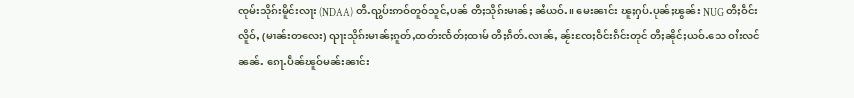ၸုမ်းသိုၵ်းမိူင်းလႃး (NDAA) တီႉၺွပ်းဢဝ်တူဝ်သူင်ႇပၼ် တီႈသိုၵ်းမၢၼ်ႈ ၼႆယဝ်ႉ။ မေးၼၢင်း ၽူႈႁပ်ႉပုၼ်ႈၽွၼ်း NUG တီႈဝဵင်းလိူဝ်ႇ (မၢၼ်းတလေး) ၺႃးသိုၵ်းမၢၼ်ႈၵူတ်ႇထတ်းၸႅတ်ႈထၢမ် တီႈၵဵတ်ႉလၢၼ်ႇ ၼႂ်းၸႄႈဝဵင်းၵဵင်းတုင် တီႈၼိုင်ႈယဝ်ႉသေ ဝၢႆးလင် ၼၼ်ႉ ၵေႃႉပဵၼ်ၽူဝ်မၼ်းၼၢင်း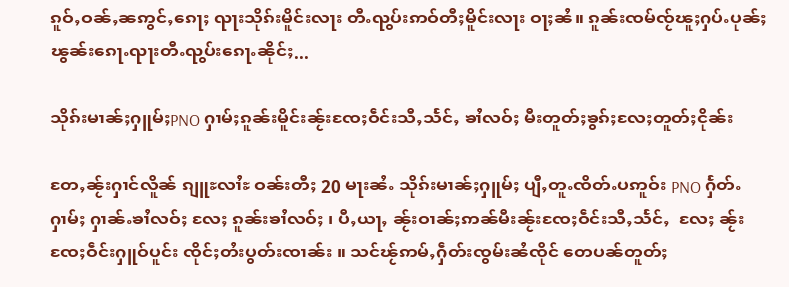ၵူဝ်ႇဝၼ်ႇၼဢွင်ႇၵေႃႈ ၺႃးသိုၵ်းမိူင်းလႃး တီႉၺွပ်းဢဝ်တီႈမိူင်းလႃး ဝႃႈၼႆ။ ၵူၼ်းၸမ်ၸႂ်ၽူႈႁပ်ႉပုၼ်ႈၽွၼ်းၵေႃႉၺႃးတီႉၺွပ်းၵေႃႉၼိုင်ႈ...

သိုၵ်းမၢၼ်ႈႁူမ်ႈPNO ႁၢမ်ႈၵူၼ်းမိူင်းၼႂ်းၸႄႈဝဵင်းသီႇသႅင်ႇ ၶၢႆလဝ်ႈ မီးတူတ်ႈၶွၵ်ႈလႄႈတူတ်ႈငိုၼ်း

တႄႇၼႂ်းႁၢင်လိူၼ် ၵျူႊလၢႆႊ ဝၼ်းတီႈ 20 မႃးၼႆႉ သိုၵ်းမၢၼ်ႈႁူမ်ႈ ပျီႇတူႉၸိတ်ႉပဢူဝ်း PNO ႁႅတ်ႉႁၢမ်ႈ ႁၢၼ်ႉၶၢႆလဝ်ႈ လႄႈ ၵူၼ်းၶၢႆလဝ်ႈ ၊ ပီႇယႃႇ ၼႂ်းဝၢၼ်ႈဢၼ်မီးၼႂ်းၸႄႈဝဵင်းသီႇသႅင်ႇ  လႄႈ ၼႂ်းၸႄႈဝဵင်းႁူဝ်ပူင်း ၸိုင်ႈတႆးပွတ်းၸၢၼ်း ။ သင်ၽႂ်ဢမ်ႇႁဵတ်းၸွမ်းၼႆၸိုင် တေပၼ်တူတ်ႈ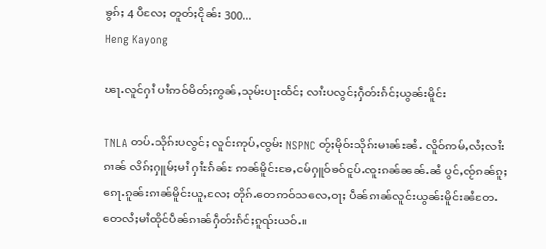ၶွၵ်ႈ 4 ပီလႄႈ တူတ်ႈငိုၼ်း 300...
Heng Kayong

ၽႃႉလူင်ႁၢႆ ပၢႆဢဝ်မိတ်ႈဢွၼ်ႇသုမ်းပႃးထႅင်ႈ လၢႆးပလွင်ႈႁဵတ်းၵႅင်ႈယွၼ်းမိူင်း

TNLA တပ်ႉသိုၵ်းပလွင်ႈ လူင်းဢုပ်ႇၸွမ်း NSPNC တႂ်ႈမိုဝ်းသိုၵ်းမၢၼ်ႊၼႆႉ လိူဝ်ဢမ်ႇလႆႈလၢႆးၵၢၼ် လိၵ်ႈႁူမ်ႈမၢႆ ႁၢႆႊၵႅၼ်ႊ ဢၼ်မိူင်းၶႄႇငမ်ႁူဝ်ၶဝ်ငူပ်ႉၸူးၵၼ်ၼၼ်ႉၼႆ ပွင်ႇၸႂ်ၵၼ်ၵူႈၵေႃႉၵူၼ်းၵၢၼ်မိူင်းယူႇလႄႈ တိုၵ်ႉတေဢဝ်သလေႇဝႃႈ ပဵၼ်ၵၢၼ်လူင်းယွၼ်းမိူင်းၼႆတႄႉ တေလႆႈမၢႆထိုင်ပဵၼ်ၵၢၼ်ႁဵတ်းၵႅင်ႈၵူၺ်းယဝ်ႉ။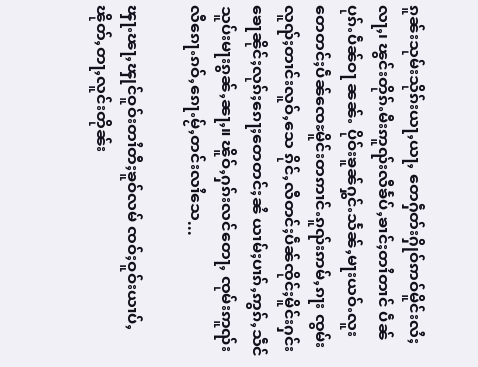ၵူၼ်းသုမ်းသိုၵ်းယႃႇယႃႇ တေႁဵတ်းႁိုဝ်ဢဝ်မိူင်းလႆႈလႃႇ၊ ၽွင်းတိုၵ်ႉမီးဢူၺ်းလီၶႅပ်ႇၶၢင်ႈတၢႆတၢင် ပဵၼ်ပုၵ်ႉပဵၼ်ဝႃ ၼၼ်ႉ ပိုဝ်းၶူၼ်ႁွင်ႉသႅၼ်ႇမႃးယဝ်ႉလူး တေတင်ႈပဵၼ်ၸေႊမိူင်းတဢၢင်ႉၵူၺ်းဢမ်ႇၵႃး ၸွမ်းလူၺ်ႈတၢင်းလူဝ်ႇသေ ၵိုင်ႇလီတင်ႈပဵၼ်ၸိုင်ႈမိူင်းႁင်းၶေႃၼိုင်ႈလုၵ်ႈၵေႃႈတေတင်ႈၼႆ ယၢမ်ႈပၢၵ်ႇဢွၵ်ႇသဵင်သူပ်းမႃးၵွၼ်ႇၼႃႇ။ ၽိူဝ်ႇႁၵ်းလင်တေႃႇ ၸုမ်းဢူၺ်းလီၵေႃႉၵဝ်ႇၵေႃႉမႂ်ႇတင်းလၢႆသေ...

ၾႃႉၽႃႇၾုင်ဝူဝ်းတၢႆတီႈၶူဝ်လမ် ၸဝ်ႈဝူဝ်းယၢပ်ႇၽိုတ်ႇတႃႇလူင်းတိုၼ်း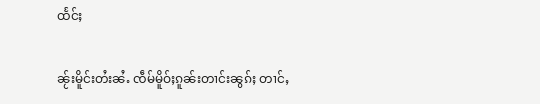ထႅင်ႈ

ၼႂ်းမိူင်းတႆးၼႆႉ ၸဵမ်မိူဝ်ႈၵူၼ်းတၢင်းၼွၵ်ႈ တၢင်ႇ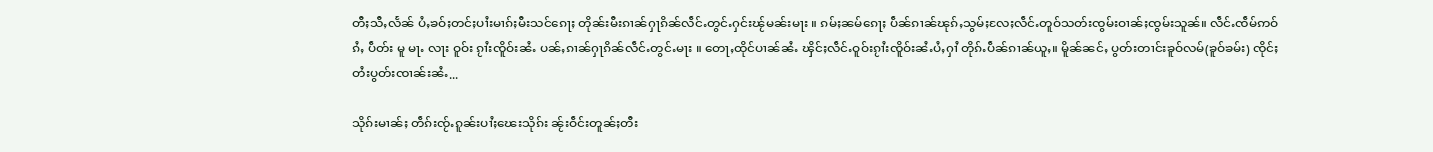တီႈသီႇလႅၼ် ပႆႇၶဝ်ႈတင်ႈပၢႆးမၢၵ်ႈမီးသင်ၵေႃႈ တိုၼ်းမီးၵၢၼ်ႁႃၵိၼ်လဵင်ႉတွင်ႉႁင်းၽႂ်မၼ်းမႃး ။ ၵမ်ႈၼမ်ၵေႃႈ ပဵၼ်ၵၢၼ်ၽုၵ်ႇသွမ်ႈလႄႈလဵင်ႉတူဝ်သတ်းၸွမ်းဝၢၼ်ႈၸွမ်းသူၼ်။ လဵင်ႉၸဵမ်ဢဝ် ၵႆႇ ပဵတ်း မူ မႃႉ လႃး ဝူဝ်း ၵႂၢႆးၸိူဝ်းၼႆႉ ပၼ်ႇၵၢၼ်ႁႃၵိၼ်လဵင်ႉတွင်ႉမႃး ။ တေႃႇထိုင်ပၢၼ်ၼႆႉ ၾိင်ႈလဵင်ႉဝူဝ်းၵႂၢႆးၸိူဝ်းၼႆႉပႆႇႁၢႆ တိုၵ်ႉပဵၼ်ၵၢၼ်ယူႇ။ မိူၼ်ၼင်ႇ ပွတ်းတၢင်းၶူဝ်လမ်(ၶူဝ်ၶမ်း) ၸိုင်ႈတႆးပွတ်းၸၢၼ်းၼႆႉ...

သိုၵ်းမၢၼ်ႈ တဵၵ်းၸႂ်ႉၵူၼ်းပၢႆႈၽေးသိုၵ်း ၼႂ်းဝဵင်းတူၼ်ႈတီး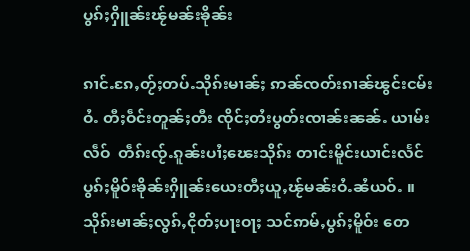ပွၵ်ႈႁိူၼ်းၽႂ်မၼ်းၶိုၼ်း

ၵၢင်ႉၵႄႇတႂ်ႈတပ်ႉသိုၵ်းမၢၼ်ႈ ဢၼ်ၸတ်းၵၢၼ်ၽွင်းငမ်းဝႆႉ တီႈဝဵင်းတူၼ်ႈတီး ၸိုင်ႈတႆးပွတ်းၸၢၼ်းၼၼ်ႉ ယၢမ်းလဵဝ်  တဵၵ်းၸႂ်ႉၵူၼ်းပၢႆႈၽေးသိုၵ်း တၢင်းမိူင်းယၢင်းလႅင် ပွၵ်ႈမိူဝ်းၶိုၼ်းႁိူၼ်းယေးတီႈယူႇၽႂ်မၼ်းဝႆႉၼႆယဝ်ႉ ။ သိုၵ်းမၢၼ်ႈလွၵ်ႇငိုတ်ႈပႃးဝႃႈ သင်ဢမ်ႇပွၵ်ႈမိူဝ်း တေ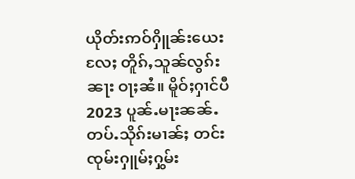ယိုတ်းဢဝ်ႁိူၼ်းယေးလႄႈ တိူၵ်ႇသူၼ်လွၵ်းၼႃး ဝႃႈၼႆ။ မိူဝ်ႈႁၢင်ပီ 2023 ပူၼ်ႉမႃးၼၼ်ႉ တပ်ႉသိုၵ်းမၢၼ်ႈ တင်း ၸုမ်းႁူမ်ႈႁွမ်း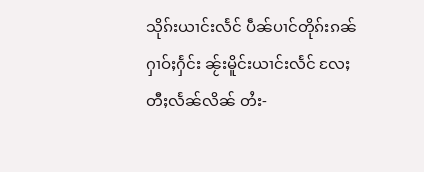သိုၵ်းယၢင်းလႅင် ပဵၼ်ပၢင်တိုၵ်းၵၼ်ႁၢဝ်ႈႁႅင်း ၼႂ်းမိူင်းယၢင်းလႅင် လႄႈ တီႈလႅၼ်လိၼ် တႆး-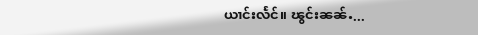ယၢင်းလႅင်။ ၽွင်းၼၼ်ႉ...